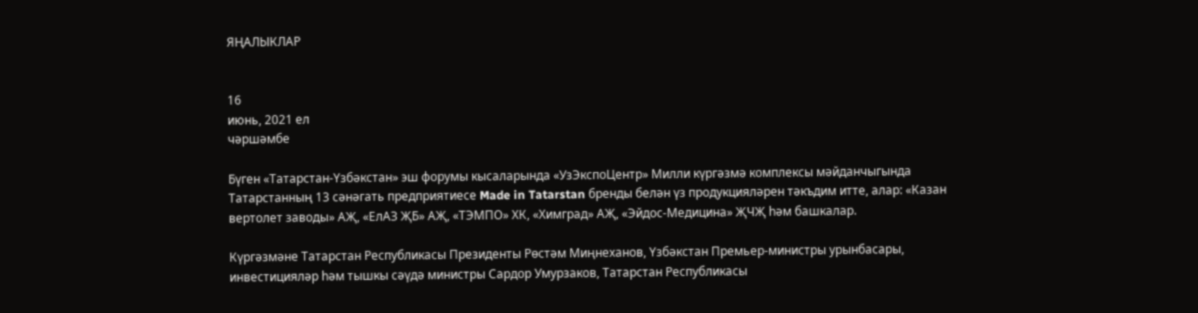ЯҢАЛЫКЛАР


16
июнь, 2021 ел
чәршәмбе

Бүген «Татарстан-Үзбәкстан» эш форумы кысаларында «УзЭкспоЦентр» Милли күргәзмә комплексы мәйданчыгында Татарстанның 13 сәнәгать предприятиесе Made in Tatarstan бренды белән үз продукцияләрен тәкъдим итте, алар: «Казан вертолет заводы» АҖ, «ЕлАЗ ҖБ» АҖ, «ТЭМПО» ХК, «Химград» АҖ, «Эйдос-Медицина» ҖЧҖ һәм башкалар.

Күргәзмәне Татарстан Республикасы Президенты Рөстәм Миңнеханов, Үзбәкстан Премьер-министры урынбасары, инвестицияләр һәм тышкы сәүдә министры Сардор Умурзаков, Татарстан Республикасы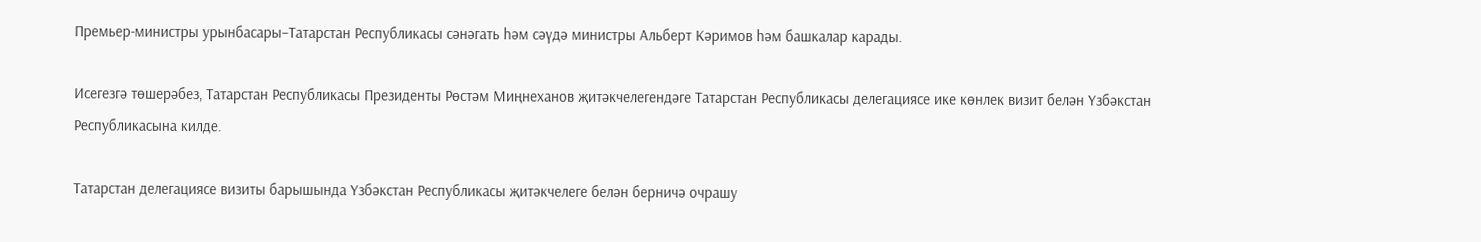Премьер-министры урынбасары–Татарстан Республикасы сәнәгать һәм сәүдә министры Альберт Кәримов һәм башкалар карады.

Исегезгә төшерәбез, Татарстан Республикасы Президенты Рөстәм Миңнеханов җитәкчелегендәге Татарстан Республикасы делегациясе ике көнлек визит белән Үзбәкстан Республикасына килде.

Татарстан делегациясе визиты барышында Үзбәкстан Республикасы җитәкчелеге белән берничә очрашу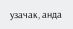узачак, анда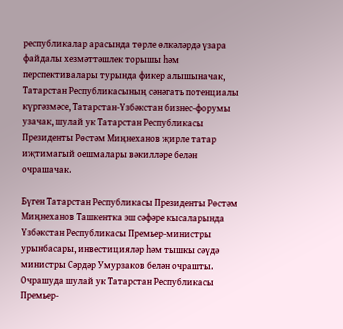республикалар арасында төрле өлкәләрдә үзара файдалы хезмәттәшлек торышы һәм перспективалары турында фикер алышыначак, Татарстан Республикасының сәнәгать потенциалы күргәзмәсе, Татарстан-Үзбәкстан бизнес-форумы узачак, шулай ук Татарстан Республикасы Президенты Рөстәм Миңнеханов җирле татар иҗтимагый оешмалары вәкилләре белән очрашачак.

Бүген Татарстан Республикасы Президенты Рөстәм Миңнеханов Ташкентка эш сәфәре кысаларында Үзбәкстан Республикасы Премьер-министры урынбасары, инвестицияләр һәм тышкы сәүдә министры Сәрдәр Умурзаков белән очрашты. Очрашуда шулай ук Татарстан Республикасы Премьер-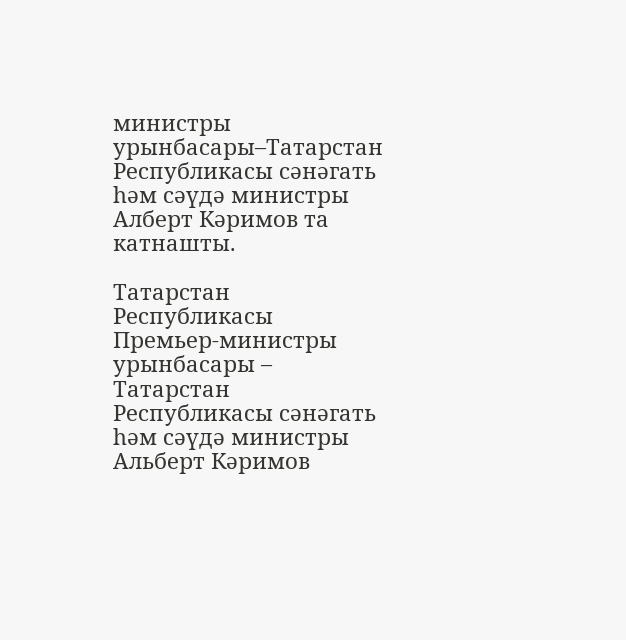министры урынбасары–Татарстан Республикасы сәнәгать һәм сәүдә министры Алберт Кәримов та катнашты.

Татарстан Республикасы Премьер-министры урынбасары – Татарстан Республикасы сәнәгать һәм сәүдә министры Альберт Кәримов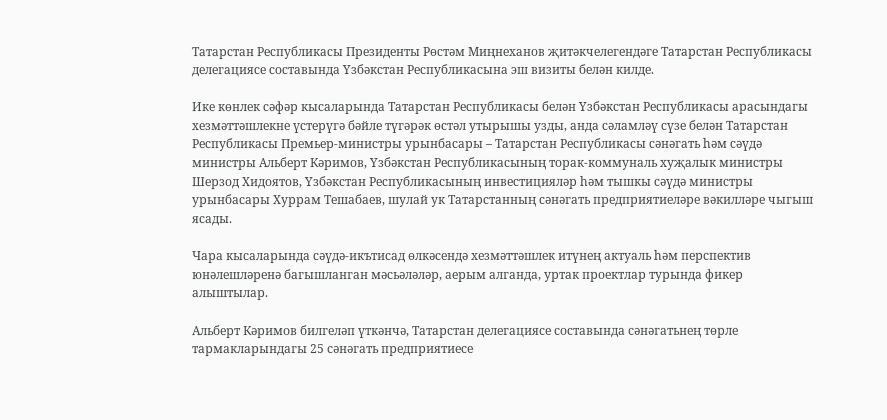Татарстан Республикасы Президенты Рөстәм Миңнеханов җитәкчелегендәге Татарстан Республикасы делегациясе составында Үзбәкстан Республикасына эш визиты белән килде.

Ике көнлек сәфәр кысаларында Татарстан Республикасы белән Үзбәкстан Республикасы арасындагы хезмәттәшлекне үстерүгә бәйле түгәрәк өстәл утырышы узды, анда сәламләү сүзе белән Татарстан Республикасы Премьер-министры урынбасары – Татарстан Республикасы сәнәгать һәм сәүдә министры Альберт Кәримов, Үзбәкстан Республикасының торак-коммуналь хуҗалык министры Шерзод Хидоятов, Үзбәкстан Республикасының инвестицияләр һәм тышкы сәүдә министры урынбасары Хуррам Тешабаев, шулай ук Татарстанның сәнәгать предприятиеләре вәкилләре чыгыш ясады.

Чара кысаларында сәүдә-икътисад өлкәсендә хезмәттәшлек итүнең актуаль һәм перспектив юнәлешләренә багышланган мәсьәләләр, аерым алганда, уртак проектлар турында фикер алыштылар.

Альберт Кәримов билгеләп үткәнчә, Татарстан делегациясе составында сәнәгатьнең төрле тармакларындагы 25 сәнәгать предприятиесе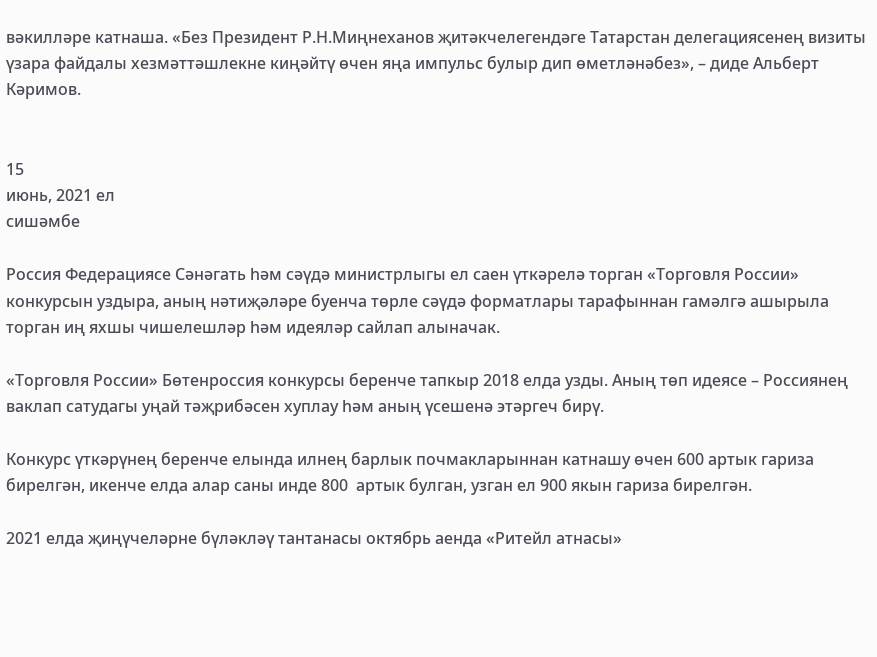вәкилләре катнаша. «Без Президент Р.Н.Миңнеханов җитәкчелегендәге Татарстан делегациясенең визиты үзара файдалы хезмәттәшлекне киңәйтү өчен яңа импульс булыр дип өметләнәбез», – диде Альберт Кәримов.


15
июнь, 2021 ел
сишәмбе

Россия Федерациясе Сәнәгать һәм сәүдә министрлыгы ел саен үткәрелә торган «Торговля России» конкурсын уздыра, аның нәтиҗәләре буенча төрле сәүдә форматлары тарафыннан гамәлгә ашырыла торган иң яхшы чишелешләр һәм идеяләр сайлап алыначак.

«Торговля России» Бөтенроссия конкурсы беренче тапкыр 2018 елда узды. Аның төп идеясе – Россиянең ваклап сатудагы уңай тәҗрибәсен хуплау һәм аның үсешенә этәргеч бирү.

Конкурс үткәрүнең беренче елында илнең барлык почмакларыннан катнашу өчен 600 артык гариза бирелгән, икенче елда алар саны инде 800  артык булган, узган ел 900 якын гариза бирелгән.

2021 елда җиңүчеләрне бүләкләү тантанасы октябрь аенда «Ритейл атнасы»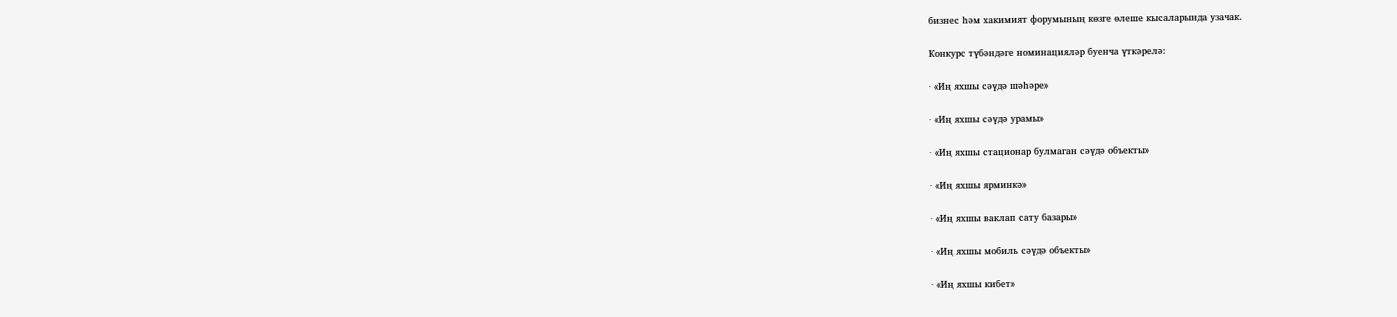бизнес һәм хакимият форумының көзге өлеше кысаларында узачак.

Конкурс түбәндәге номинацияләр буенча үткәрелә:

· «Иң яхшы сәүдә шәһәре»

· «Иң яхшы сәүдә урамы»

· «Иң яхшы стационар булмаган сәүдә объекты»

· «Иң яхшы ярминкә»

· «Иң яхшы ваклап сату базары»

· «Иң яхшы мобиль сәүдә объекты»

· «Иң яхшы кибет»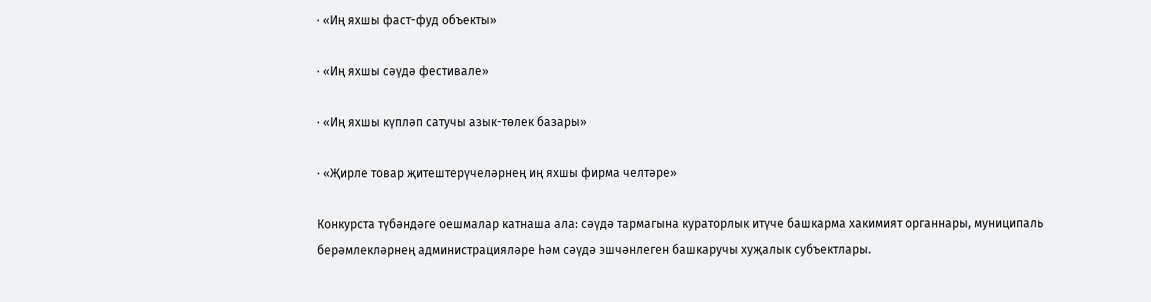· «Иң яхшы фаст-фуд объекты»

· «Иң яхшы сәүдә фестивале»

· «Иң яхшы күпләп сатучы азык-төлек базары»

· «Җирле товар җитештерүчеләрнең иң яхшы фирма челтәре»

Конкурста түбәндәге оешмалар катнаша ала: сәүдә тармагына кураторлык итүче башкарма хакимият органнары, муниципаль берәмлекләрнең администрацияләре һәм сәүдә эшчәнлеген башкаручы хуҗалык субъектлары.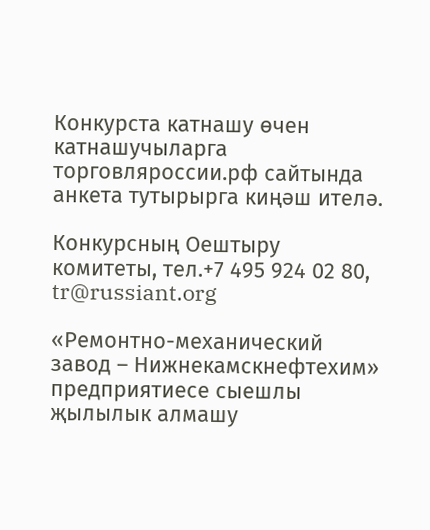Конкурста катнашу өчен катнашучыларга торговляроссии.рф сайтында анкета тутырырга киңәш ителә.

Конкурсның Оештыру комитеты, тел.+7 495 924 02 80, tr@russiant.org

«Ремонтно-механический завод – Нижнекамскнефтехим» предприятиесе сыешлы җылылык алмашу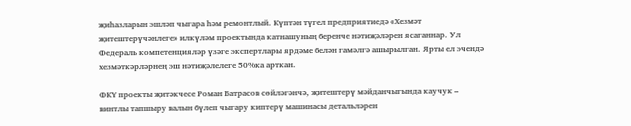җиһазларын эшләп чыгара һәм ремонтлый. Күптән түгел предприятиедә «Хезмәт җитештерүчәнлеге» илкүләм проектында катнашуның беренче нәтиҗәләрен ясаганнар. Ул Федераль компетенцияләр үзәге экспертлары ярдәме белән гамәлгә ашырылган. Ярты ел эчендә хезмәткәрләрнең эш нәтиҗәлелеге 50%ка арткан.

ФКҮ проекты җитәкчесе Роман Батрасов сөйләгәнчә, җитештерү мәйданчыгында каучук – винтлы тапшыру валын бүлеп чыгару киптерү машинасы детальләрен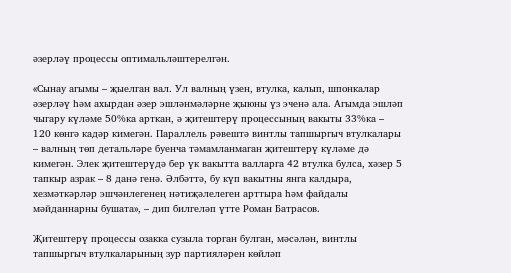әзерләү процессы оптимальләштерелгән.

«Сынау агымы – җыелган вал. Ул валның үзен, втулка, калып, шпонкалар әзерләү һәм ахырдан әзер эшләнмәләрне җыюны үз эченә ала. Агымда эшләп чыгару күләме 50%ка арткан, ә җитештерү процессының вакыты 33%ка – 120 көнгә кадәр кимегән. Параллель рәвештә винтлы тапшыргыч втулкалары – валның төп детальләре буенча тәмамланмаган җитештерү күләме дә кимегән. Элек җитештерүдә бер үк вакытта валларга 42 втулка булса, хәзер 5 тапкыр азрак – 8 данә генә. Әлбәттә, бу күп вакытны янга калдыра, хезмәткәрләр эшчәнлегенең нәтиҗәлелеген арттыра һәм файдалы мәйданнарны бушата», – дип билгеләп үтте Роман Батрасов.

Җитештерү процессы озакка сузыла торган булган, мәсәлән, винтлы тапшыргыч втулкаларының зур партияләрен көйләп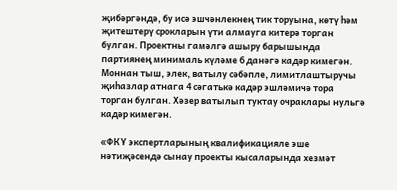җибәргәндә, бу исә эшчәнлекнең тик торуына, көтү һәм җитештерү срокларын үти алмауга китерә торган булган. Проектны гамәлгә ашыру барышында партиянең минималь күләме 6 данәгә кадәр кимегән. Моннан тыш, элек, ватылу сәбәпле, лимитлаштыручы җиһазлар атнага 4 сәгатькә кадәр эшләмичә тора торган булган. Хәзер ватылып туктау очраклары нульгә кадәр кимегән.

«ФКҮ экспертларының квалификацияле эше нәтиҗәсендә сынау проекты кысаларында хезмәт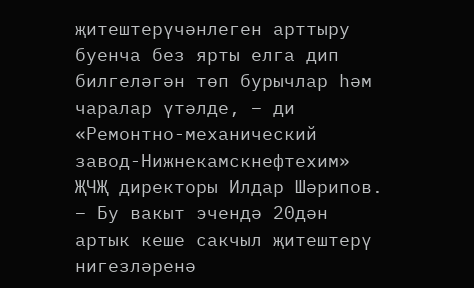җитештерүчәнлеген арттыру буенча без ярты елга дип билгеләгән төп бурычлар һәм чаралар үтәлде, – ди «Ремонтно-механический завод-Нижнекамскнефтехим» ҖЧҖ директоры Илдар Шәрипов. – Бу вакыт эчендә 20дән артык кеше сакчыл җитештерү нигезләренә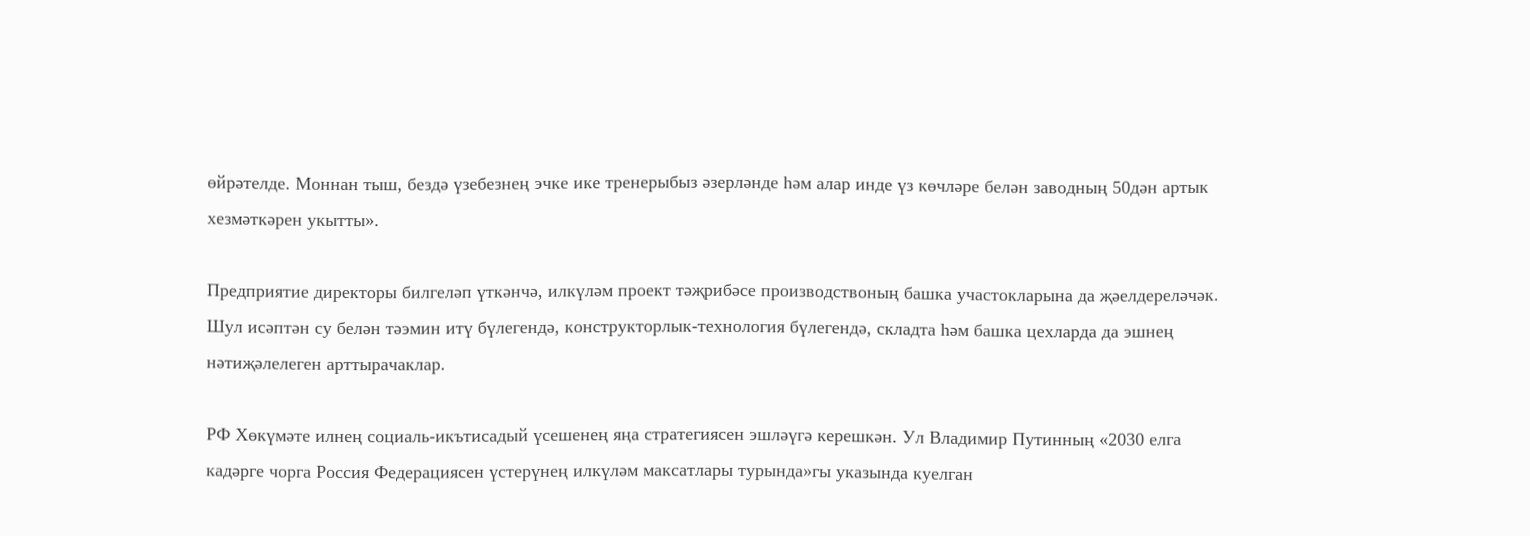өйрәтелде. Моннан тыш, бездә үзебезнең эчке ике тренерыбыз әзерләнде һәм алар инде үз көчләре белән заводның 50дән артык хезмәткәрен укытты».

Предприятие директоры билгеләп үткәнчә, илкүләм проект тәҗрибәсе производствоның башка участокларына да җәелдереләчәк. Шул исәптән су белән тәэмин итү бүлегендә, конструкторлык-технология бүлегендә, складта һәм башка цехларда да эшнең нәтиҗәлелеген арттырачаклар.

РФ Хөкүмәте илнең социаль-икътисадый үсешенең яңа стратегиясен эшләүгә керешкән. Ул Владимир Путинның «2030 елга кадәрге чорга Россия Федерациясен үстерүнең илкүләм максатлары турында»гы указында куелган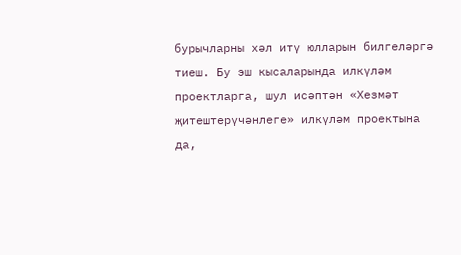бурычларны хәл итү юлларын билгеләргә тиеш. Бу эш кысаларында илкүләм проектларга, шул исәптән «Хезмәт җитештерүчәнлеге» илкүләм проектына да,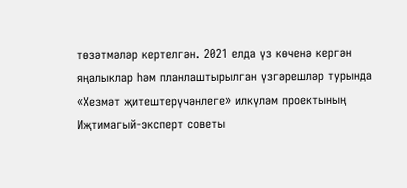төзәтмәләр кертелгән. 2021 елда үз көченә кергән яңалыклар һәм планлаштырылган үзгәрешләр турында «Хезмәт җитештерүчәнлеге» илкүләм проектының Иҗтимагый-эксперт советы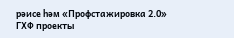рәисе һәм «Профстажировка 2.0» ГХФ проекты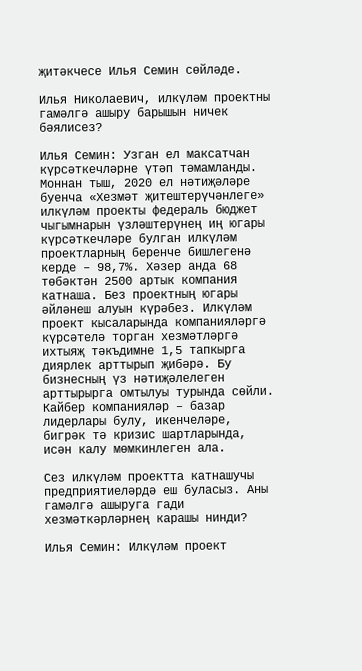җитәкчесе Илья Семин сөйләде.

Илья Николаевич, илкүләм проектны гамәлгә ашыру барышын ничек бәялисез?

Илья Семин: Узган ел максатчан күрсәткечләрне үтәп тәмамланды. Моннан тыш, 2020 ел нәтиҗәләре буенча «Хезмәт җитештерүчәнлеге» илкүләм проекты федераль бюджет чыгымнарын үзләштерүнең иң югары күрсәткечләре булган илкүләм проектларның беренче бишлегенә керде – 98,7%. Хәзер анда 68 төбәктән 2500 артык компания катнаша. Без проектның югары әйләнеш алуын күрәбез. Илкүләм проект кысаларында компанияләргә күрсәтелә торган хезмәтләргә ихтыяҗ тәкъдимне 1,5 тапкырга диярлек арттырып җибәрә. Бу бизнесның үз нәтиҗәлелеген арттырырга омтылуы турында сөйли. Кайбер компанияләр – базар лидерлары булу, икенчеләре, бигрәк тә кризис шартларында, исән калу мөмкинлеген ала.

Сез илкүләм проектта катнашучы предприятиеләрдә еш буласыз. Аны гамәлгә ашыруга гади хезмәткәрләрнең карашы нинди?

Илья Семин: Илкүләм проект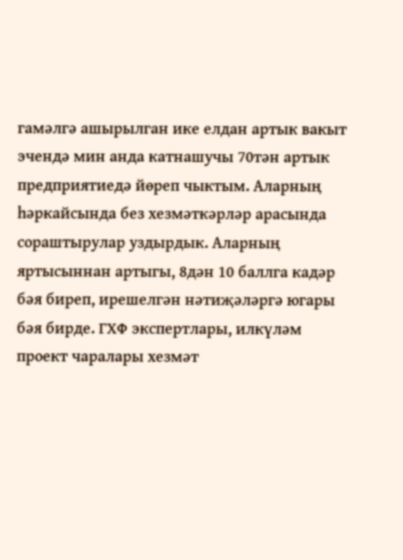гамәлгә ашырылган ике елдан артык вакыт эчендә мин анда катнашучы 70тән артык предприятиедә йөреп чыктым. Аларның һәркайсында без хезмәткәрләр арасында сораштырулар уздырдык. Аларның яртысыннан артыгы, 8дән 10 баллга кадәр бәя биреп, ирешелгән нәтиҗәләргә югары бәя бирде. ГХФ экспертлары, илкүләм проект чаралары хезмәт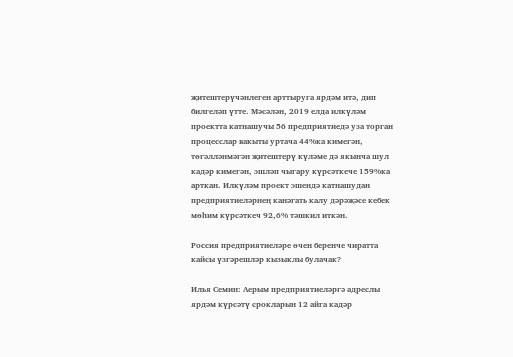җитештерүчәнлеген арттыруга ярдәм итә, дип билгеләп үтте. Мәсәлән, 2019 елда илкүләм проектта катнашучы 56 предприятиедә уза торган процесслар вакыты уртача 44%ка кимегән, төгәлләнмәгән җитештерү күләме дә якынча шул кадәр кимегән, эшләп чыгару күрсәткече 159%ка арткан. Илкүләм проект эшендә катнашудан предприятиеләрнең канәгать калу дәрәҗәсе кебек мөһим күрсәткеч 92,6% тәшкил иткән.

Россия предприятиеләре өчен беренче чиратта кайсы үзгәрешләр кызыклы булачак?

Илья Семин: Аерым предприятиеләргә адреслы ярдәм күрсәтү срокларын 12 айга кадәр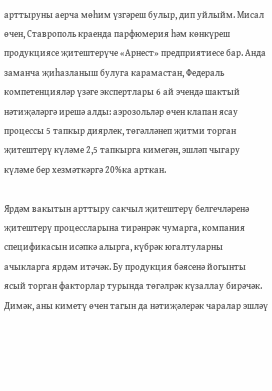арттыруны аерча мөһим үзгәреш булыр, дип уйлыйм. Мисал өчен, Ставрополь краенда парфюмерия һәм көнкүреш продукциясе җитештерүче «Арнест» предприятиесе бар. Анда заманча җиһазланыш булуга карамастан, Федераль компетенцияләр үзәге экспертлары 6 ай эчендә шактый нәтиҗәләргә ирешә алды: аэрозольләр өчен клапан ясау процессы 5 тапкыр диярлек, төгәлләнеп җитми торган җитештерү күләме 2,5 тапкырга кимегән, эшләп чыгару күләме бер хезмәткәргә 20%ка арткан.

Ярдәм вакытын арттыру сакчыл җитештерү белгечләренә җитештерү процессларына тирәнрәк чумарга, компания спецификасын исәпкә алырга, күбрәк югалтуларны ачыкларга ярдәм итәчәк. Бу продукция бәясенә йогынты ясый торган факторлар турында төгәлрәк күзаллау бирәчәк. Димәк, аны киметү өчен тагын да нәтиҗәлерәк чаралар эшләү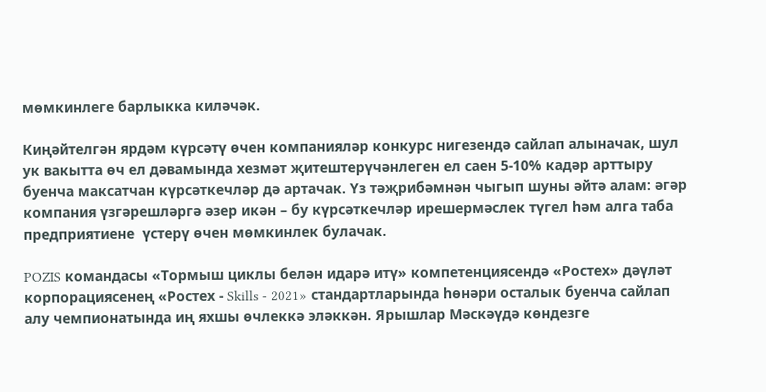мөмкинлеге барлыкка киләчәк.

Киңәйтелгән ярдәм күрсәтү өчен компанияләр конкурс нигезендә сайлап алыначак, шул ук вакытта өч ел дәвамында хезмәт җитештерүчәнлеген ел саен 5-10% кадәр арттыру буенча максатчан күрсәткечләр дә артачак. Үз тәҗрибәмнән чыгып шуны әйтә алам: әгәр компания үзгәрешләргә әзер икән – бу күрсәткечләр ирешермәслек түгел һәм алга таба предприятиене  үстерү өчен мөмкинлек булачак.

POZIS командасы «Тормыш циклы белән идарә итү» компетенциясендә «Ростех» дәүләт корпорациясенең «Ростех - Skills - 2021» стандартларында һөнәри осталык буенча сайлап алу чемпионатында иң яхшы өчлеккә эләккән. Ярышлар Мәскәүдә көндезге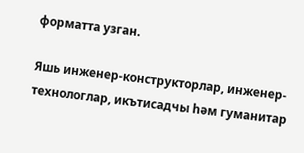форматта узган.

Яшь инженер-конструкторлар, инженер-технологлар, икътисадчы һәм гуманитар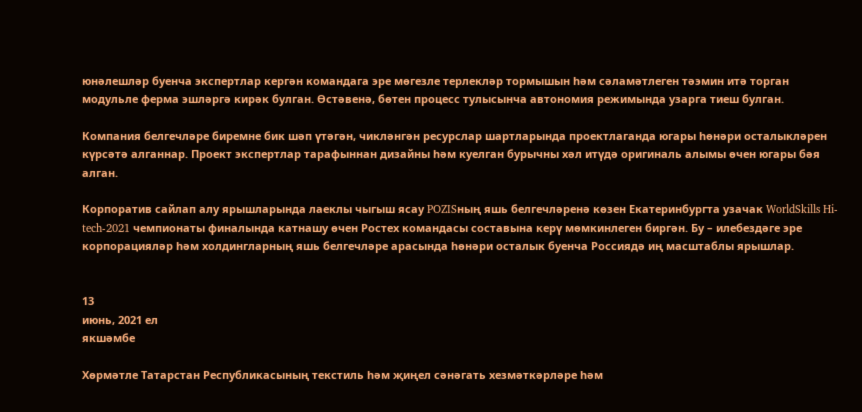юнәлешләр буенча экспертлар кергән командага эре мөгезле терлекләр тормышын һәм сәламәтлеген тәэмин итә торган модульле ферма эшләргә кирәк булган. Өстәвенә, бөтен процесс тулысынча автономия режимында узарга тиеш булган.

Компания белгечләре биремне бик шәп үтәгән, чикләнгән ресурслар шартларында проектлаганда югары һөнәри осталыкләрен күрсәтә алганнар. Проект экспертлар тарафыннан дизайны һәм куелган бурычны хәл итүдә оригиналь алымы өчен югары бәя алган.

Корпоратив сайлап алу ярышларында лаеклы чыгыш ясау POZISның яшь белгечләренә көзен Екатеринбургта узачак WorldSkills Hi-tech-2021 чемпионаты финалында катнашу өчен Ростех командасы составына керү мөмкинлеген биргән. Бу – илебездәге эре корпорацияләр һәм холдингларның яшь белгечләре арасында һөнәри осталык буенча Россиядә иң масштаблы ярышлар.


13
июнь, 2021 ел
якшәмбе

Хөрмәтле Татарстан Республикасының текстиль һәм җиңел сәнәгать хезмәткәрләре һәм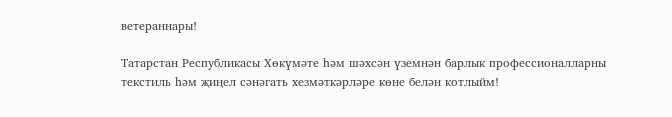ветераннары!

Татарстан Республикасы Хөкүмәте һәм шәхсән үземнән барлык профессионалларны текстиль һәм җиңел сәнәгать хезмәткәрләре көне белән котлыйм!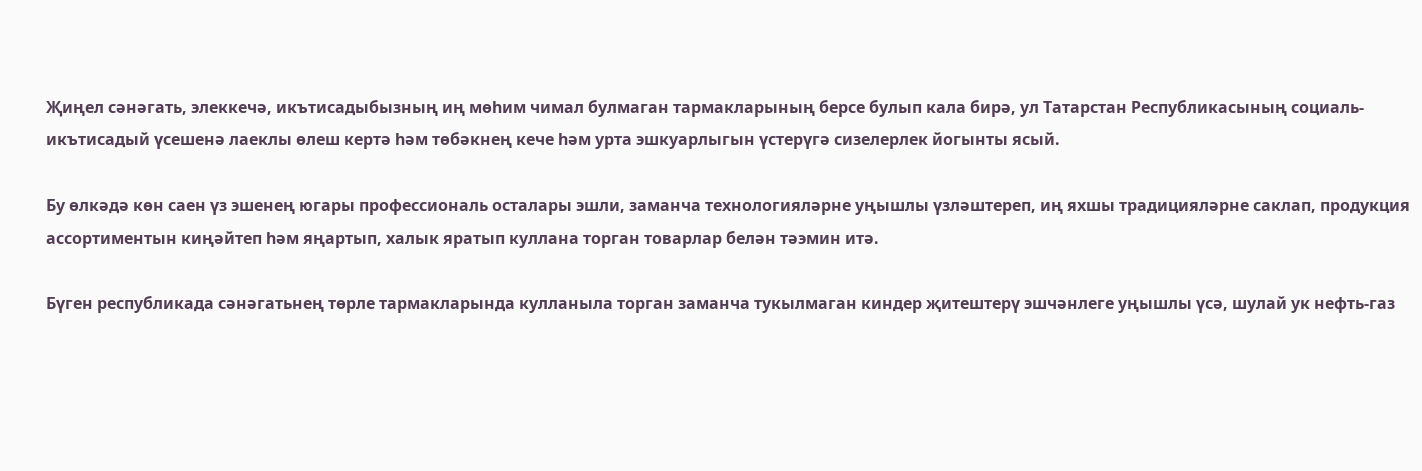Җиңел сәнәгать, элеккечә, икътисадыбызның иң мөһим чимал булмаган тармакларының берсе булып кала бирә, ул Татарстан Республикасының социаль-икътисадый үсешенә лаеклы өлеш кертә һәм төбәкнең кече һәм урта эшкуарлыгын үстерүгә сизелерлек йогынты ясый.

Бу өлкәдә көн саен үз эшенең югары профессиональ осталары эшли, заманча технологияләрне уңышлы үзләштереп, иң яхшы традицияләрне саклап, продукция ассортиментын киңәйтеп һәм яңартып, халык яратып куллана торган товарлар белән тәэмин итә.

Бүген республикада сәнәгатьнең төрле тармакларында кулланыла торган заманча тукылмаган киндер җитештерү эшчәнлеге уңышлы үсә, шулай ук нефть-газ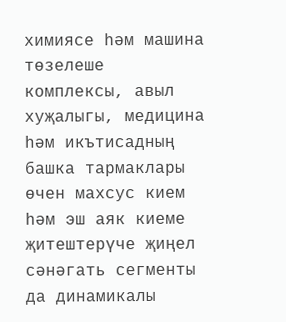химиясе һәм машина төзелеше комплексы, авыл хуҗалыгы, медицина һәм икътисадның башка тармаклары өчен махсус кием һәм эш аяк киеме җитештерүче җиңел сәнәгать сегменты да динамикалы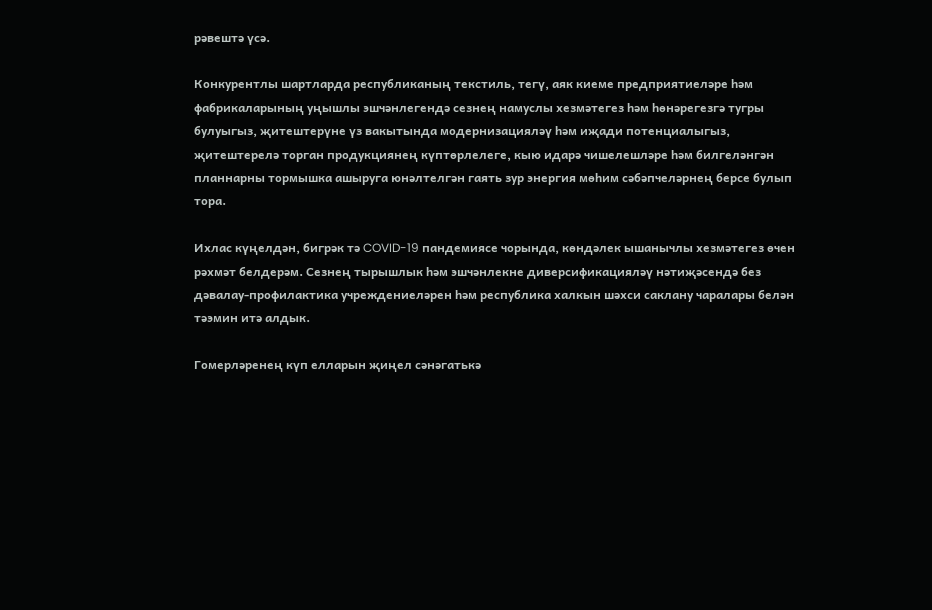рәвештә үсә.

Конкурентлы шартларда республиканың текстиль, тегү, аяк киеме предприятиеләре һәм фабрикаларының уңышлы эшчәнлегендә сезнең намуслы хезмәтегез һәм һөнәрегезгә тугры булуыгыз, җитештерүне үз вакытында модернизацияләү һәм иҗади потенциалыгыз, җитештерелә торган продукциянең күптөрлелеге, кыю идарә чишелешләре һәм билгеләнгән планнарны тормышка ашыруга юнәлтелгән гаять зур энергия мөһим сәбәпчеләрнең берсе булып тора.

Ихлас күңелдән, бигрәк тә COVID-19 пандемиясе чорында, көндәлек ышанычлы хезмәтегез өчен рәхмәт белдерәм. Сезнең тырышлык һәм эшчәнлекне диверсификацияләү нәтиҗәсендә без дәвалау-профилактика учреждениеләрен һәм республика халкын шәхси саклану чаралары белән тәэмин итә алдык.

Гомерләренең күп елларын җиңел сәнәгатькә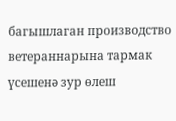багышлаган производство ветераннарына тармак үсешенә зур өлеш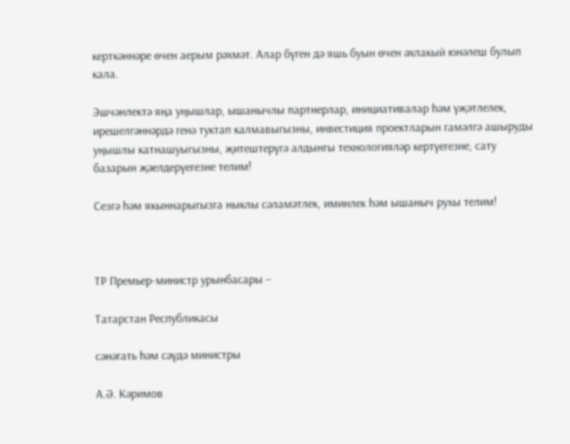керткәннәре өчен аерым рәхмәт. Алар бүген дә яшь буын өчен әхлакый юнәлеш булып кала.

Эшчәнлектә яңа уңышлар, ышанычлы партнерлар, инициативалар һәм үҗәтлелек, ирешелгәннәрдә генә туктап калмавыгызны, инвестиция проектларын гамәлгә ашыруды уңышлы катнашуыгызны, җитештерүгә алдынгы технологияләр кертүегезне, сату базарын җәелдерүегезне телим!

Сезгә һәм якыннарыгызга ныклы сәламәтлек, иминлек һәм ышаныч рухы телим!



ТР Премьер-министр урынбасары –

Татарстан Республикасы

сәнәгать һәм сәүдә министры

А.Ә. Кәримов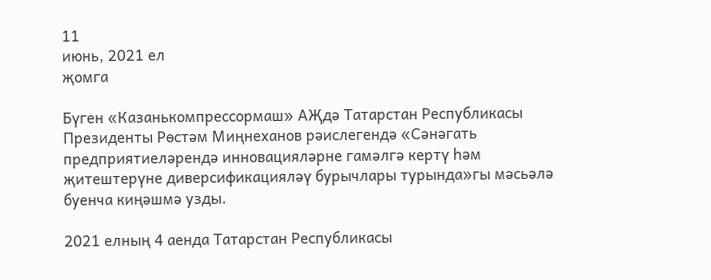11
июнь, 2021 ел
җомга

Бүген «Казанькомпрессормаш» АҖдә Татарстан Республикасы Президенты Рөстәм Миңнеханов рәислегендә «Сәнәгать предприятиеләрендә инновацияләрне гамәлгә кертү һәм җитештерүне диверсификацияләү бурычлары турында»гы мәсьәлә буенча киңәшмә узды.

2021 елның 4 аенда Татарстан Республикасы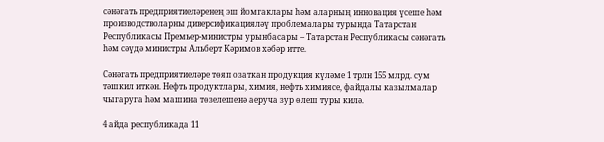сәнәгать предприятиеләренең эш йомгаклары һәм аларның инновация үсеше һәм производстволарны диверсификацияләү проблемалары турында Татарстан Республикасы Премьер-министры урынбасары – Татарстан Республикасы сәнәгать һәм сәүдә министры Альберт Кәримов хәбәр итте.

Сәнәгать предприятиеләре төяп озаткан продукция күләме 1 трлн 155 млрд. сум тәшкил иткән. Нефть продуктлары, химия, нефть химиясе, файдалы казылмалар чыгаруга һәм машина төзелешенә аеруча зур өлеш туры килә.

4 айда республикада 11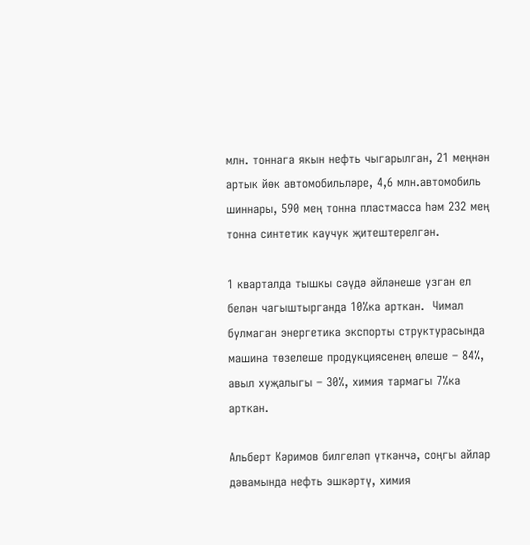млн. тоннага якын нефть чыгарылган, 21 меңнән артык йөк автомобильләре, 4,6 млн.автомобиль шиннары, 590 мең тонна пластмасса һәм 232 мең тонна синтетик каучук җитештерелгән.

1 кварталда тышкы сәүдә әйләнеше узган ел белән чагыштырганда 10%ка арткан.  Чимал булмаган энергетика экспорты структурасында машина төзелеше продукциясенең өлеше – 84%, авыл хуҗалыгы – 30%, химия тармагы 7%ка арткан.

Альберт Кәримов билгеләп үткәнчә, соңгы айлар дәвамында нефть эшкәртү, химия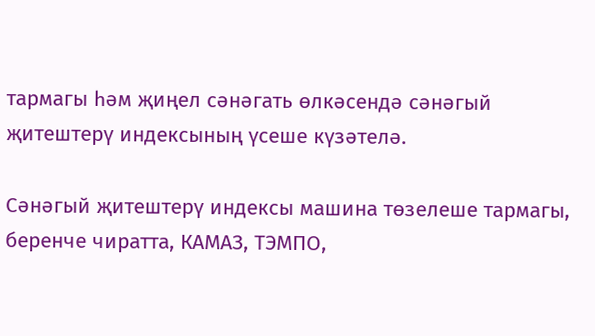тармагы һәм җиңел сәнәгать өлкәсендә сәнәгый җитештерү индексының үсеше күзәтелә.

Сәнәгый җитештерү индексы машина төзелеше тармагы, беренче чиратта, КАМАЗ, ТЭМПО,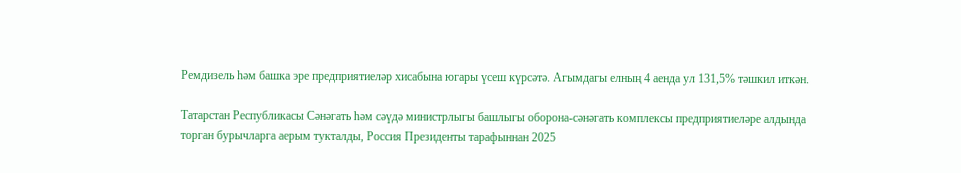Ремдизель һәм башка эре предприятиеләр хисабына югары үсеш күрсәтә. Агымдагы елның 4 аенда ул 131,5% тәшкил иткән.

Татарстан Республикасы Сәнәгать һәм сәүдә министрлыгы башлыгы оборона-сәнәгать комплексы предприятиеләре алдында торган бурычларга аерым тукталды, Россия Президенты тарафыннан 2025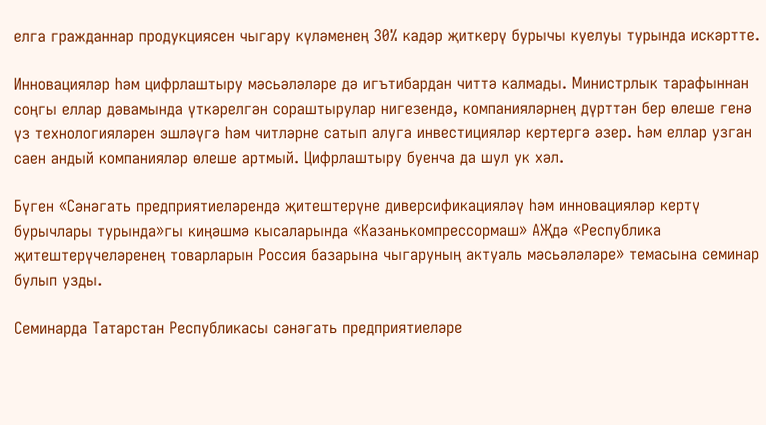елга гражданнар продукциясен чыгару күләменең 30% кадәр җиткерү бурычы куелуы турында искәртте.

Инновацияләр һәм цифрлаштыру мәсьәләләре дә игътибардан читтә калмады. Министрлык тарафыннан соңгы еллар дәвамында үткәрелгән сораштырулар нигезендә, компанияләрнең дүрттән бер өлеше генә үз технологияләрен эшләүгә һәм читләрне сатып алуга инвестицияләр кертергә әзер. Һәм еллар узган саен андый компанияләр өлеше артмый. Цифрлаштыру буенча да шул ук хәл.

Бүген «Сәнәгать предприятиеләрендә җитештерүне диверсификацияләү һәм инновацияләр кертү бурычлары турында»гы киңәшмә кысаларында «Казанькомпрессормаш» АҖдә «Республика җитештерүчеләренең товарларын Россия базарына чыгаруның актуаль мәсьәләләре» темасына семинар булып узды.

Семинарда Татарстан Республикасы сәнәгать предприятиеләре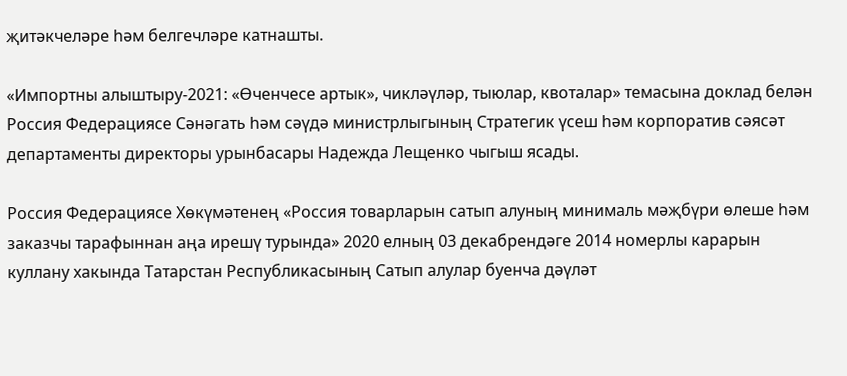җитәкчеләре һәм белгечләре катнашты.

«Импортны алыштыру-2021: «Өченчесе артык», чикләүләр, тыюлар, квоталар» темасына доклад белән Россия Федерациясе Сәнәгать һәм сәүдә министрлыгының Стратегик үсеш һәм корпоратив сәясәт департаменты директоры урынбасары Надежда Лещенко чыгыш ясады.

Россия Федерациясе Хөкүмәтенең «Россия товарларын сатып алуның минималь мәҗбүри өлеше һәм заказчы тарафыннан аңа ирешү турында» 2020 елның 03 декабрендәге 2014 номерлы карарын куллану хакында Татарстан Республикасының Сатып алулар буенча дәүләт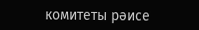комитеты рәисе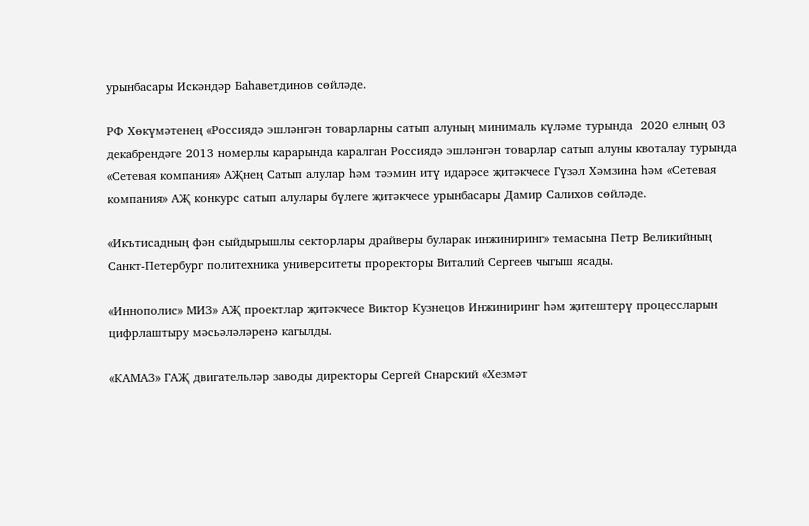урынбасары Искәндәр Баһаветдинов сөйләде.

РФ Хөкүмәтенең «Россиядә эшләнгән товарларны сатып алуның минималь күләме турында  2020 елның 03 декабрендәге 2013 номерлы карарында каралган Россиядә эшләнгән товарлар сатып алуны квоталау турында «Сетевая компания» АҖнең Сатып алулар һәм тәэмин итү идарәсе җитәкчесе Гүзәл Хәмзина һәм «Сетевая компания» АҖ конкурс сатып алулары бүлеге җитәкчесе урынбасары Дамир Салихов сөйләде.

«Икътисадның фән сыйдырышлы секторлары драйверы буларак инжиниринг» темасына Петр Великийның Санкт-Петербург политехника университеты проректоры Виталий Сергеев чыгыш ясады.

«Иннополис» МИЗ» АҖ проектлар җитәкчесе Виктор Кузнецов Инжиниринг һәм җитештерү процессларын цифрлаштыру мәсьәләләренә кагылды.

«КАМАЗ» ГАҖ двигательләр заводы директоры Сергей Снарский «Хезмәт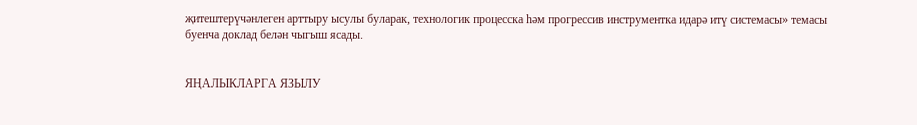җитештерүчәнлеген арттыру ысулы буларак, технологик процесска һәм прогрессив инструментка идарә итү системасы» темасы буенча доклад белән чыгыш ясады.


ЯҢАЛЫКЛАРГА ЯЗЫЛУ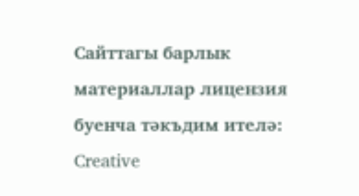Сайттагы барлык материаллар лицензия буенча тәкъдим ителә:
Creative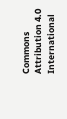Commons Attribution 4.0 International